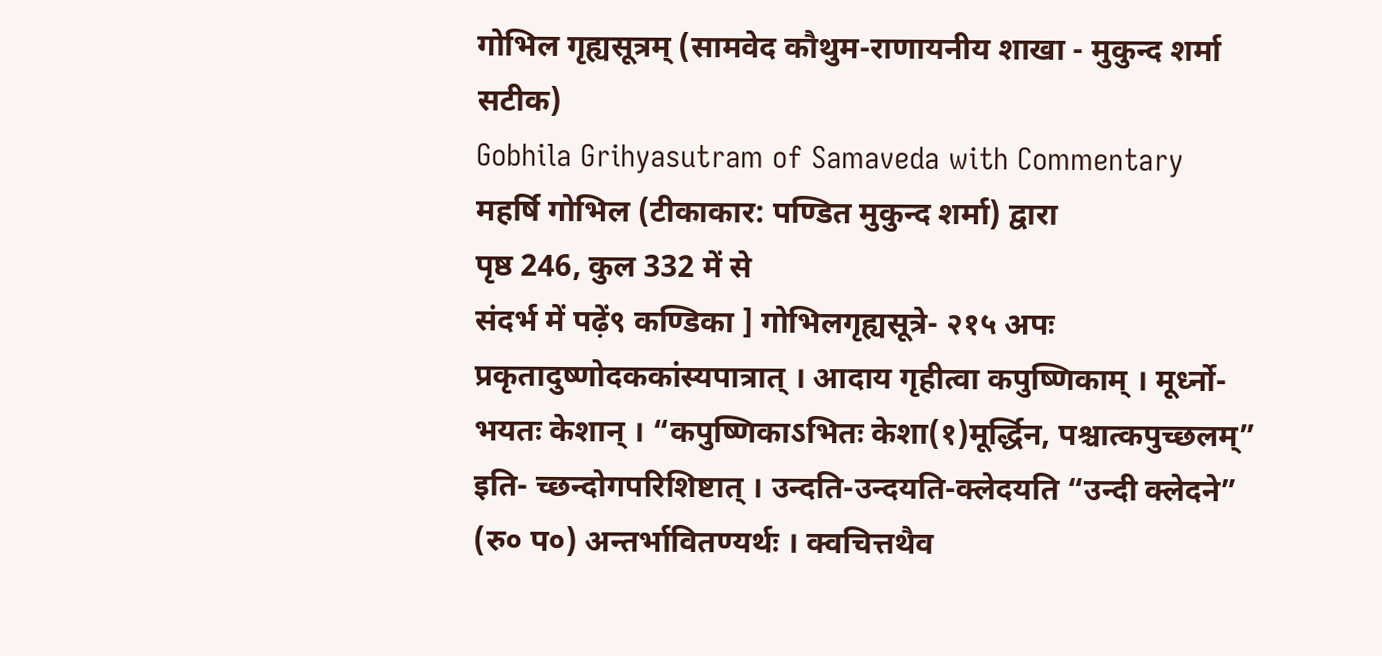गोभिल गृह्यसूत्रम् (सामवेद कौथुम-राणायनीय शाखा - मुकुन्द शर्मा सटीक)
Gobhila Grihyasutram of Samaveda with Commentary
महर्षि गोभिल (टीकाकार: पण्डित मुकुन्द शर्मा) द्वारा
पृष्ठ 246, कुल 332 में से
संदर्भ में पढ़ें९ कण्डिका ] गोभिलगृह्यसूत्रे- २१५ अपः प्रकृतादुष्णोदककांस्यपात्रात् । आदाय गृहीत्वा कपुष्णिकाम् । मूर्ध्नो- भयतः केशान् । “कपुष्णिकाऽभितः केशा(१)मूर्द्धिन, पश्चात्कपुच्छलम्” इति- च्छन्दोगपरिशिष्टात् । उन्दति-उन्दयति-क्लेदयति “उन्दी क्लेदने” (रु० प०) अन्तर्भावितण्यर्थः । क्वचित्तथैव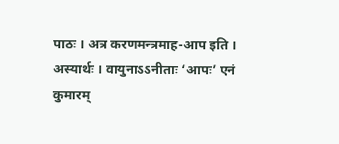पाठः । अत्र करणमन्त्रमाह-आप इति । अस्यार्थः । वायुनाऽऽनीताः ‘आपः’ एनं कुमारम्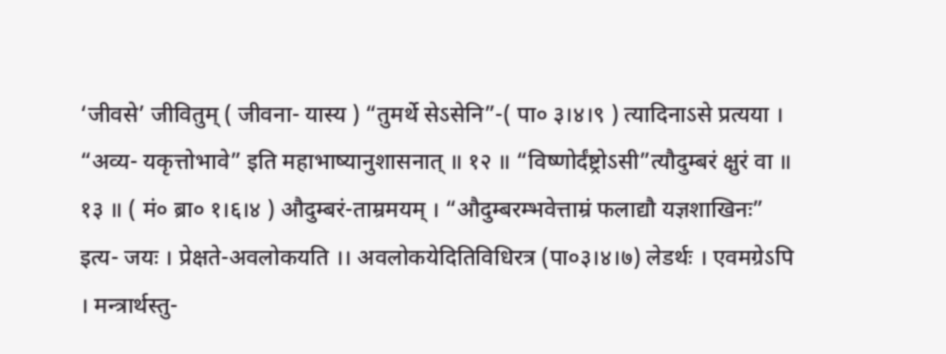‘जीवसे’ जीवितुम् ( जीवना- यास्य ) “तुमर्थे सेऽसेनि”-( पा० ३।४।९ ) त्यादिनाऽसे प्रत्यया । “अव्य- यकृत्तोभावे” इति महाभाष्यानुशासनात् ॥ १२ ॥ “विष्णोर्दंष्ट्रोऽसी”त्यौदुम्बरं क्षुरं वा ॥ १३ ॥ ( मं० ब्रा० १।६।४ ) औदुम्बरं-ताम्रमयम् । “औदुम्बरम्भवेत्ताम्रं फलाद्यौ यज्ञशाखिनः” इत्य- जयः । प्रेक्षते-अवलोकयति ।। अवलोकयेदितिविधिरत्र (पा०३।४।७) लेडर्थः । एवमग्रेऽपि । मन्त्रार्थस्तु-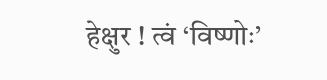हेक्षुर ! त्वं ‘विष्णोः’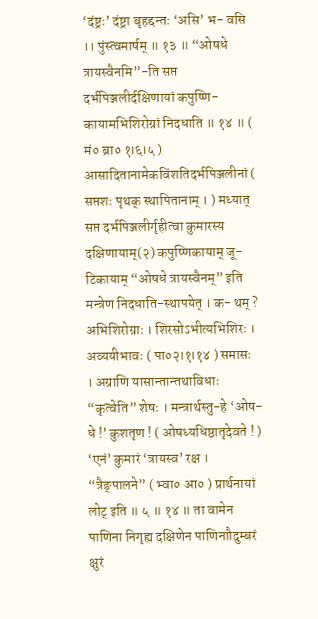‘दंष्ट्रः’ दंष्ट्रा बृहद्दन्तः ‘असि’ भ- वसि ।। पुंस्त्वमार्षम् ॥ १३ ॥ “ओषधे त्रायस्वैनमि”-ति सप्त दर्भपिञ्जलीर्दक्षिणायां कपुष्णि- कायामभिशिरोग्रां निदधाति ॥ १४ ॥ ( मं० ब्रा० १।६।५ ) आसादितानामेकविंशतिदर्भपिञ्जलीनां ( सप्तशः पृथक् स्थापितानाम् । ) मध्यात् सप्त दर्भपिञ्जलीर्गृहीत्वा कुमारस्य दक्षिणायाम्(२) कपुष्णिकायाम् जू- टिकायाम् “ओषधे त्रायस्वैनम्” इति मन्त्रेण निदधाति-स्थापयेत् । क- थम् ? अभिशिरोग्राः । शिरसोऽभीत्यभिशिरः । अव्ययीभावः ( पा०२।१।१४ ) समासः । अग्राणि यासान्तान्तथाविधाः “कृत्वेति” शेषः । मन्त्रार्थस्तु-हे ‘ओष- धे !’ कुशतृण ! ( ओषध्यधिष्ठातृदेवते ! ) ‘एनं’ कुमारं ‘त्रायस्व’ रक्ष । “त्रैङ्पालने” ( भ्वा० आ० ) प्रार्थनायां लोट् इति ॥ ५ ॥ १४ ॥ ता वामेन पाणिना निगृह्य दक्षिणेन पाणिनाौदुम्बरं क्षुरं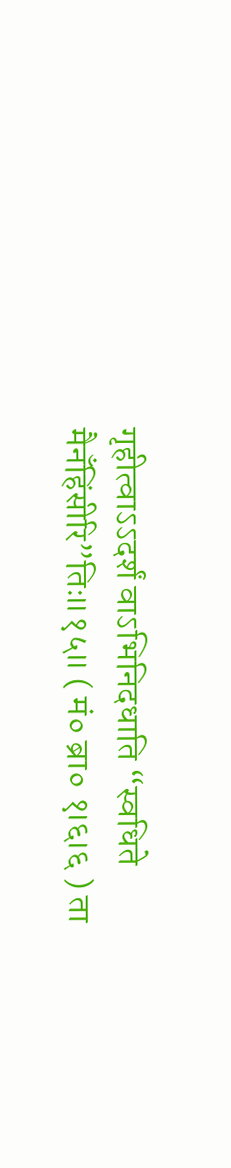गृहीत्वाऽऽदर्शं वाऽभिनिदधाति “स्वधिते मैनँहिंसीरि”तिः॥१५॥ ( मं० ब्रा० १।६।६ ) ता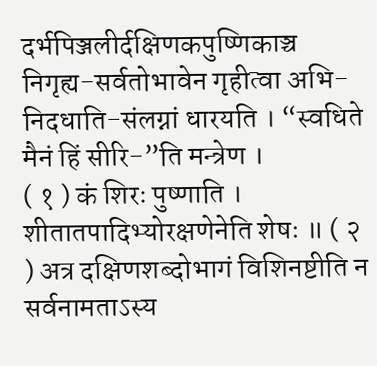दर्भपिञ्जलीर्दक्षिणकपुष्णिकाञ्च निगृह्य-सर्वतोभावेन गृहीत्वा अभि- निदधाति-संलग्नां धारयति । “स्वधिते मैनं हिं सीरि-”ति मन्त्रेण ।
( १ ) कं शिरः पुष्णाति । शीतातपादिभ्योरक्षणेनेति शेषः ॥ ( २ ) अत्र दक्षिणशब्दोभागं विशिनष्टीति न सर्वनामताऽस्य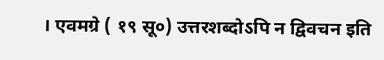। एवमग्रे ( १९ सू०) उत्तरशब्दोऽपि न द्विवचन इति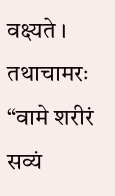वक्ष्यते । तथाचामरः “वामे शरीरं सव्यं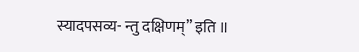स्यादपसव्य- न्तु दक्षिणम्” इति ॥